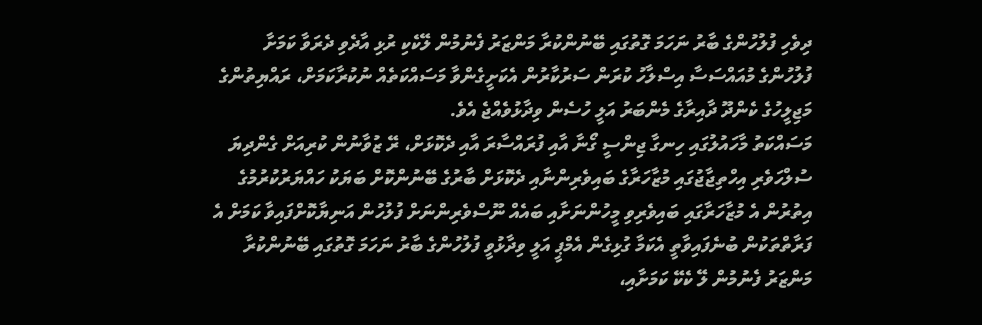ދިވެހި ފުލުހުންގެ ބާރު ނަހަމަ ގޮތުގައި ބޭނުންކުރާ މަންޒަރު ފެނުމުން ލޭކެކި ރުޅި އާދެވި ދެރަވާ ކަމަށާ ފުލުހުންގެ މުއައްސަސާ އިސްލާހު ކުރަން ސަރުކާރުން އެކަށީގެންވާ މަސައްކަތެއް ނުކުރާކަމަށް، ރައްޔިތުންގެ މަޖިލީހުގެ ކެންދޫ ދާއިރާގެ މެންބަރު އަލީ ހުސެން ވިދާޅުވެއްޖެ އެވެ.
މަސައްކަތު މާހައުލުގައި ހިނގާ ޖިންސީ ގޯނާ އާއި ފުރައްސާރަ އާއި ދެކޮޅަށް، ރޭ ޒުވާނުން ކުރިއަށް ގެންދިޔަ ސުލްހަވެރި އިހްތިޖާޖުގައި މުޒާހަރާގެ ބައިވެރިންނާއި ދެކޮޅަށް ބާރުގެ ބޭނުންކޮށް ބަޔަކު ހައްޔަރުކުރުމުގެ އިތުރުން އެ މުޒާހަރާގައި ބައިވެރިވި މީހުންނަށާއި ބައެއް ނޫސްވެރިންނަށް ފުލުހުން އަނިޔާކޮށްފައިވާ ކަމަށް އެ ފަރާތްތަކުން ބުނެފައިވާތީ އެކަމާ ގުޅިގެން އެމްޕީ އަލީ ވިދާޅުވީ ފުލުހުންގެ ބާރު ނަހަމަ ގޮތުގައި ބޭނުންކުރާ މަންޒަރު ފެނުމުން ލޭ ކެކޭ ކަމަށާއި،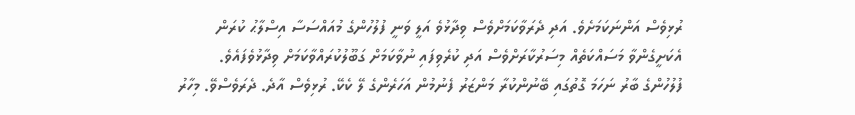ރުޅިވެސް އަންނަކަމަށެވެ. އަދި ދެރަވާކަމަށްވެސް ވިދާޅުވެ އަލީ ވަނީ ފުލުހުންގެ މުއައްސަސާ އިސްލާޙު ކުރަން އެކަށީގެންވާ މަސައްކަތެއް މިސަރުކާރަށްވެސް އަދި ކުރެވިފައި ނުވާކަމަށް ގަބޫލުކުރައްވާކަމަށް ވިދާޅުވެފައެވެ.
ފުލުހުންގެ ބާރު ނަހަމަ ގޮތުގައި ބޭނުންކުރާ މަންޒަރު ފެނުމުން އަހަރެންގެ ލޭ ކެކޭ. ރުޅިވެސް އާދެ. ދެރަވެސްވޭ. މިހާރު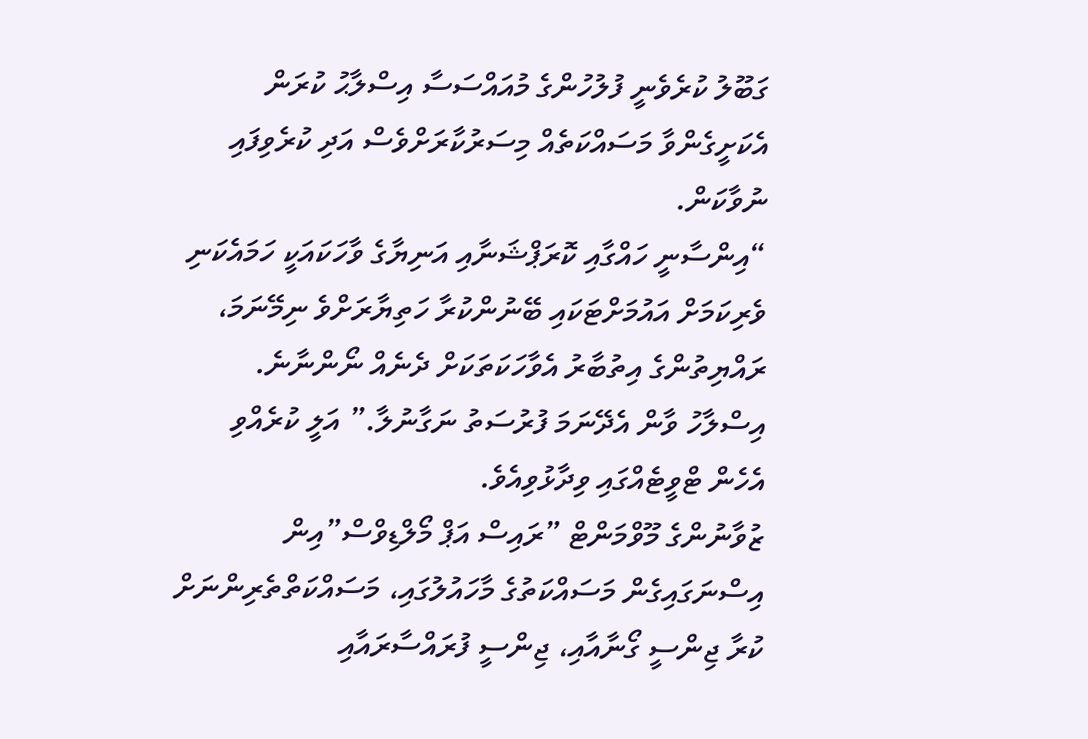ގަބޫލު ކުރެވެނީ ފުލުހުންގެ މުއައްސަސާ އިސްލާޙު ކުރަން އެކަށީގެންވާ މަސައްކަތެއް މިސަރުކާރަށްވެސް އަދި ކުރެވިފައި ނުވާކަން.
“އިންސާނީ ހައްގާއި ކޮރަޕްޝަނާއި އަނިޔާގެ ވާހަކައަކީ ހަމައެކަނި ވެރިކަމަށް އައުމަށްޓަކައި ބޭނުންކުރާ ހަތިޔާރަށްވެ ނިމޭނަމަ، ރައްޔިތުންގެ އިތުބާރު އެވާހަކަތަކަށް ދެނެއް ނޯންނާނެ. އިސްލާހު ވާން އެދޭނަމަ ފުރުސަތު ނަގާނުލާ.” އަލީ ކުރެއްވި އެހެން ޓްވީޓެއްގައި ވިދާޅުވިއެވެ.
ޒުވާނުންގެ މޫވްމަންޓް ”ރައިސް އަޕް މޯލްޑިވްސް”އިން އިސްނަގައިގެން މަސައްކަތުގެ މާހައުލުގައި، މަސައްކަތްތެރިންނަށް ކުރާ ޖިންސީ ގޯނާއާއި، ޖިންސީ ފުރައްސާރައާއި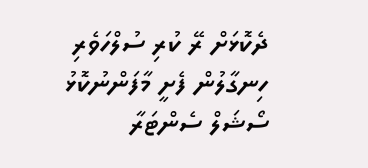ދެކޮޅަށް ރޭ ކުރި ސުލްހަވެރި ހިނގާލުން ފެށީ މާފަންނުކޮޅު ސޯޝަލް ސެންޓަރާ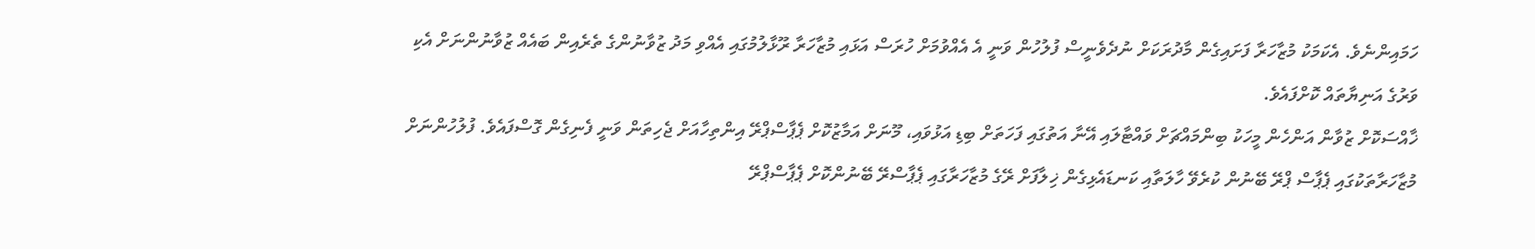ހަމައިންނެވެ. އެކަމަކު މުޒާހަރާ ފަށައިގެން މާދުރަކަށް ނުދެވެނީސް ފުލުހުން ވަނީ އެ އެއްވުމަށް ހުރަސް އަޅައި މުޒާހަރާ ރޫޅާލުމުގައި އެއްވި މަދު ޒުވާނުންގެ ތެރެއިން ބައެއް ޒުވާނުންނަށް އެކި ވަރުގެ އަނިޔާތައް ކޮށްފައެވެ.
ޚާއްސަކޮށް ޒުވާން އަންހެން މީހަކު ބިންމައްޗަށް ވައްޓާލައި އޭނާ އަތުގައި ފަހަތަށް ބިޑި އަޅުވައި، މޫނަށް އަމާޒުކޮށް ޕެޕާސްޕްރޭ އިންތިހާއަށް ޖެހިތަން ވަނީ ފެނިގެން ގޮސްފައެވެ. ފުލުހުންނަށް މުޒާހަރާތަކުގައި ޕެޕާސް ޕްރޭ ބޭނުން ކުރެވޭ ހާލަތާއި ކަނޑައެޅިގެން ޚިލާފަށް ރޭގެ މުޒާހަރާގައި ޕެޕާސްރޭ ބޭނުންކޮށް ޕެޕާސްޕްރޭ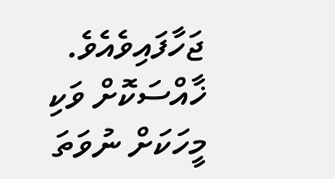ޖަހާފައިވެއެވެ. ޚާއްސަކޮށް ވަކި މީހަކަށް ނުވަތަ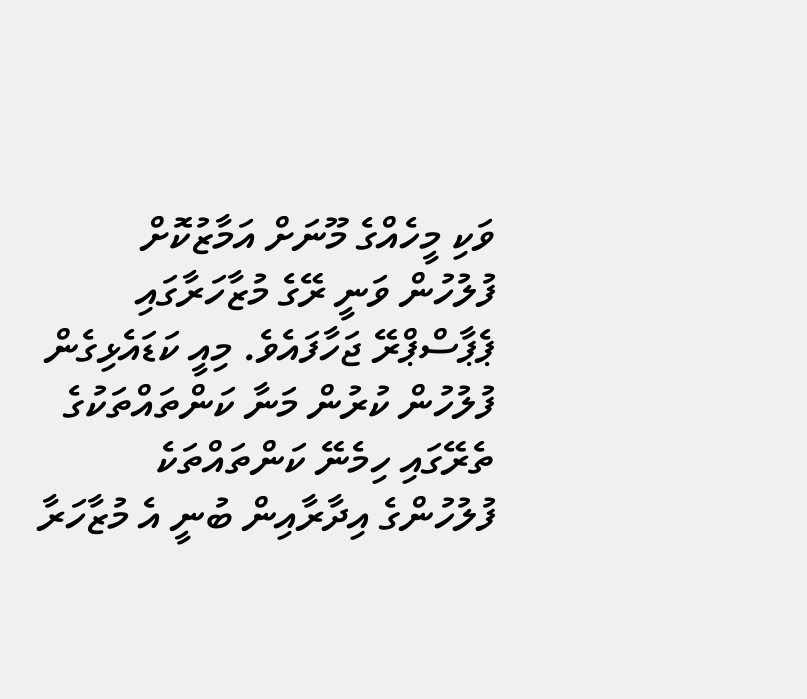ވަކި މީހެއްގެ މޫނަށް އަމާޒުކޮށް ފުލުހުން ވަނީ ރޭގެ މުޒާހަރާގައި ޕެޕާސްޕްރޭ ޖަހާފައެވެ. މިއީ ކަޑައެޅިގެން ފުލުހުން ކުރުން މަނާ ކަންތައްތަކުގެ ތެރޭގައި ހިމެނޭ ކަންތައްތަކެ
ފުލުހުންގެ އިދާރާއިން ބުނީ އެ މުޒާހަރާ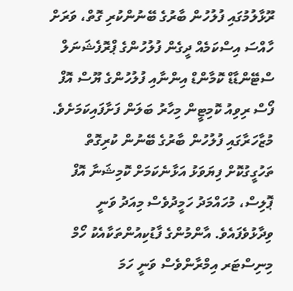ރޫޅާލުމުގައި ފުލުހުން ބާރުގެ ބޭނުންކުރި ގޮތް، ވަރަށް ހާއްސަ އިސްކަމެއް ދީގެން ފުލުހުންގެ ޕްރޮފެޝަނަލް ސްޓޭންޑާޑް ކޮމާންޑް އިންނާއި ފުލުހުންގެ ޔޫސް އޮފް ފޯސް ރިވިއު ކޮމިޓީން މިހާރު ބަލަން ފަށާފައިކަމަށެވެ. މުޒާހަރާގައި ފުލުހުން ބާރުގެ ބޭނުން ކުރިގޮތް ތަހުގީގުކޮށް ފިޔަވަޅު އަޅާނެކަމަށް ކޮމިޝަނާ އޮފް ޕޮލިސް، މުހައްމަދު ހަމީދުވެސް މިއަދު ވަނީ ވިދާޅުވެފައެވެ. އާންމުންގެ ފާޑުކިއުންތަކާއެކު ހޯމް މިނިސްޓަރ އިމްރާންވެސް ވަނީ ހަމަ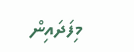މިފަދައިން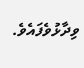ވިދާޅުވެފައެވެ.